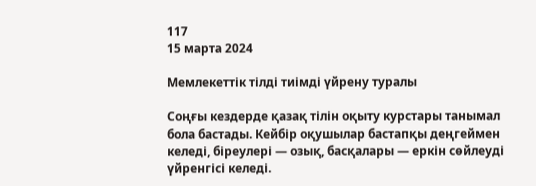117
15 марта 2024

Мемлекеттік тілді тиімді үйрену туралы

Соңғы кездерде қазақ тілін оқыту курстары танымал бола бастады. Кейбір оқушылар бастапқы деңгеймен келеді, біреулері — озық, басқалары — еркін сөйлеуді үйренгісі келеді.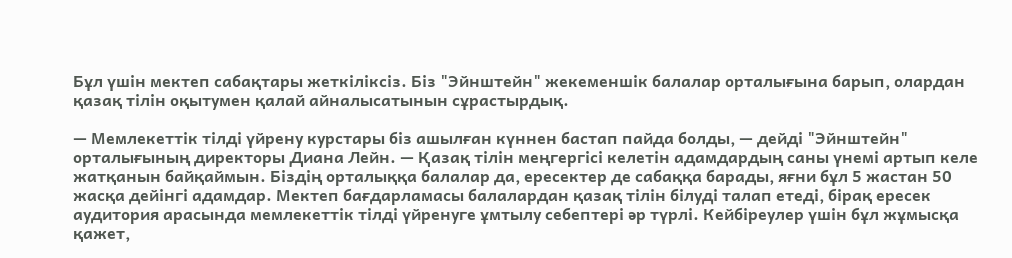Бұл үшін мектеп сабақтары жеткіліксіз. Біз "Эйнштейн" жекеменшік балалар орталығына барып, олардан қазақ тілін оқытумен қалай айналысатынын сұрастырдық.

— Мемлекеттік тілді үйрену курстары біз ашылған күннен бастап пайда болды, — дейді "Эйнштейн" орталығының директоры Диана Лейн. — Қазақ тілін меңгергісі келетін адамдардың саны үнемі артып келе жатқанын байқаймын. Біздің орталыққа балалар да, ересектер де сабаққа барады, яғни бұл 5 жастан 50 жасқа дейінгі адамдар. Мектеп бағдарламасы балалардан қазақ тілін білуді талап етеді, бірақ ересек аудитория арасында мемлекеттік тілді үйренуге ұмтылу себептері әр түрлі. Кейбіреулер үшін бұл жұмысқа қажет,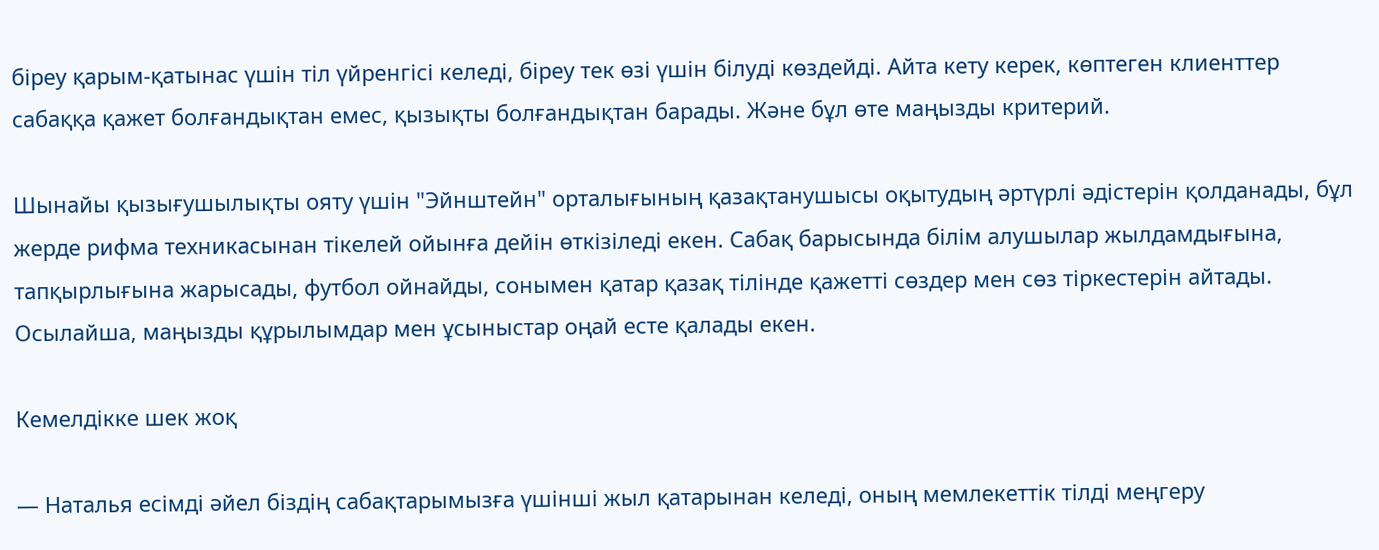біреу қарым-қатынас үшін тіл үйренгісі келеді, біреу тек өзі үшін білуді көздейді. Айта кету керек, көптеген клиенттер сабаққа қажет болғандықтан емес, қызықты болғандықтан барады. Және бұл өте маңызды критерий.

Шынайы қызығушылықты ояту үшін "Эйнштейн" орталығының қазақтанушысы оқытудың әртүрлі әдістерін қолданады, бұл жерде рифма техникасынан тікелей ойынға дейін өткізіледі екен. Сабақ барысында білім алушылар жылдамдығына, тапқырлығына жарысады, футбол ойнайды, сонымен қатар қазақ тілінде қажетті сөздер мен сөз тіркестерін айтады. Осылайша, маңызды құрылымдар мен ұсыныстар оңай есте қалады екен.

Кемелдікке шек жоқ

— Наталья есімді әйел біздің сабақтарымызға үшінші жыл қатарынан келеді, оның мемлекеттік тілді меңгеру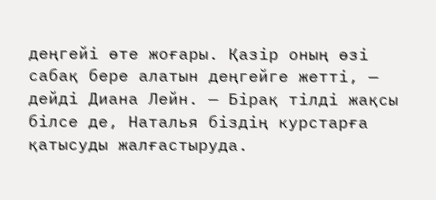деңгейі өте жоғары. Қазір оның өзі сабақ бере алатын деңгейге жетті, — дейді Диана Лейн. — Бірақ тілді жақсы білсе де, Наталья біздің курстарға қатысуды жалғастыруда.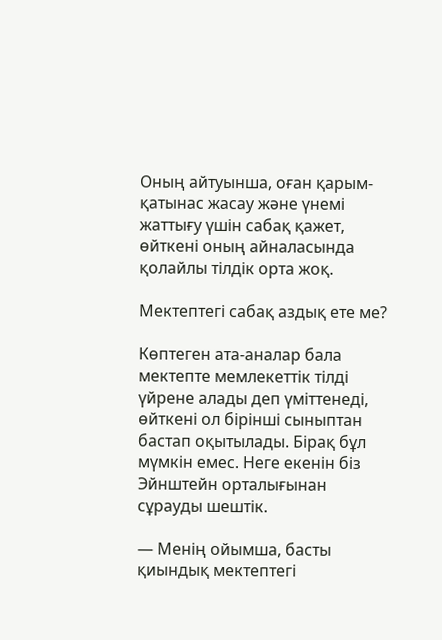Оның айтуынша, оған қарым-қатынас жасау және үнемі жаттығу үшін сабақ қажет, өйткені оның айналасында қолайлы тілдік орта жоқ.

Мектептегі сабақ аздық ете ме?

Көптеген ата-аналар бала мектепте мемлекеттік тілді үйрене алады деп үміттенеді, өйткені ол бірінші сыныптан бастап оқытылады. Бірақ бұл мүмкін емес. Неге екенін біз Эйнштейн орталығынан сұрауды шештік.

— Менің ойымша, басты қиындық мектептегі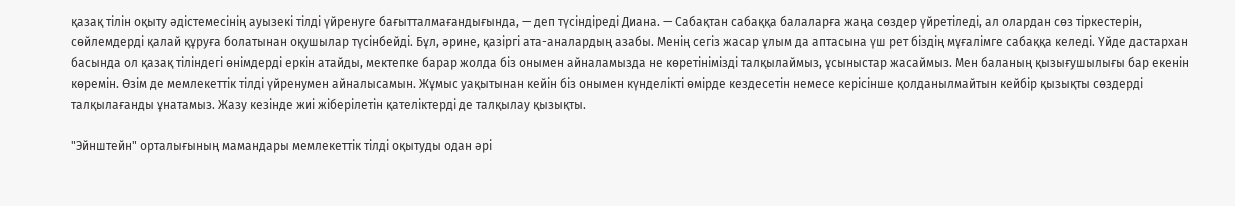қазақ тілін оқыту әдістемесінің ауызекі тілді үйренуге бағытталмағандығында, — деп түсіндіреді Диана. — Сабақтан сабаққа балаларға жаңа сөздер үйретіледі, ал олардан сөз тіркестерін, сөйлемдерді қалай құруға болатынан оқушылар түсінбейді. Бұл, әрине, қазіргі ата-аналардың азабы. Менің сегіз жасар ұлым да аптасына үш рет біздің мұғалімге сабаққа келеді. Үйде дастархан басында ол қазақ тіліндегі өнімдерді еркін атайды, мектепке барар жолда біз онымен айналамызда не көретінімізді талқылаймыз, ұсыныстар жасаймыз. Мен баланың қызығушылығы бар екенін көремін. Өзім де мемлекеттік тілді үйренумен айналысамын. Жұмыс уақытынан кейін біз онымен күнделікті өмірде кездесетін немесе керісінше қолданылмайтын кейбір қызықты сөздерді талқылағанды ұнатамыз. Жазу кезінде жиі жіберілетін қателіктерді де талқылау қызықты.

"Эйнштейн" орталығының мамандары мемлекеттік тілді оқытуды одан әрі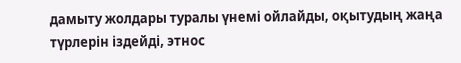дамыту жолдары туралы үнемі ойлайды, оқытудың жаңа түрлерін іздейді, этнос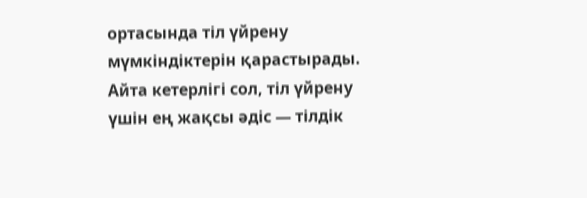ортасында тіл үйрену мүмкіндіктерін қарастырады. Айта кетерлігі сол, тіл үйрену үшін ең жақсы әдіс — тілдік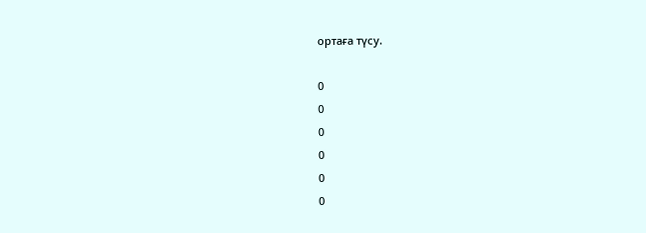ортаға түсу.

0
0
0
0
0
0